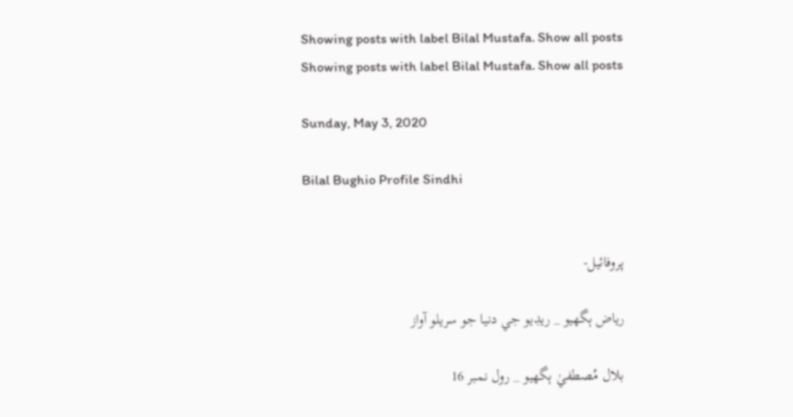Showing posts with label Bilal Mustafa. Show all posts
Showing posts with label Bilal Mustafa. Show all posts

Sunday, May 3, 2020

Bilal Bughio Profile Sindhi


پروفائيل-

رياض ٻگهيو _ ريڊيو جي دنيا جو سريلو آواز

بلال مُصطفيٰ ٻگهيو _ رول نمبر 16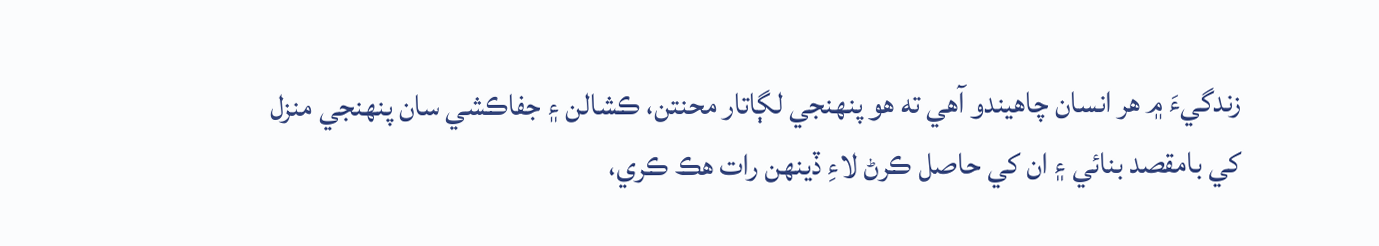زندگيءَ ۾ هر انسان چاهيندو آھي ته هو پنهنجي لڳاتار محنتن، ڪشالن ۽ جفاڪشي سان پنهنجي منزل کي بامقصد بنائي ۽ ان کي حاصل ڪرڻ لاءِ ڏينهن رات هڪ ڪري،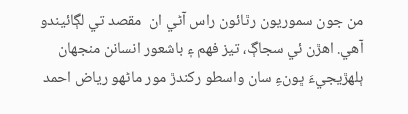من جون سموريون رٿائون راس آڻي ان  مقصد تي لڳائيندو آهي. اهڙن ئي سجاڳ، تيز فهم ۽ باشعور انسانن منجهان ٻلهڙيجيءَ ڀونءِ سان واسطو رکندڙ مور ماڻهو رياض احمد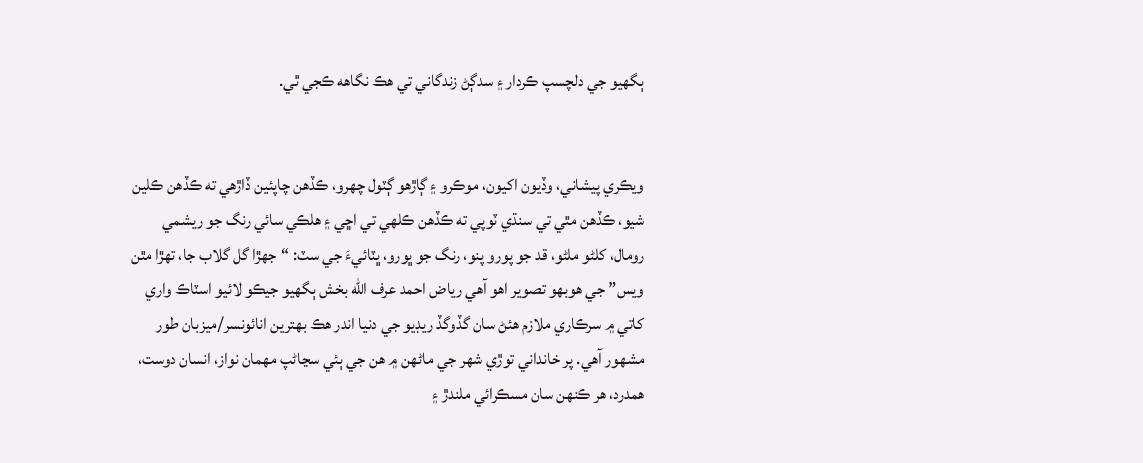ٻگهيو جي دلچسپ ڪردار ۽ سدڳڻ زندگاني تي هڪ نگاهه ڪجي ٿي.


ويڪري پيشاني، وڏيون اکيون، موڪرو ۽ ڳاڙھو ڳٽول چھرو، ڪڏهن چاپئين ڏاڙهي ته ڪڏهن ڪلين شيو، ڪڏهن مٿي تي سنڌي ٽوپي ته ڪڏهن ڪلهي تي اڇي ۽ هلڪي سائي رنگ جو ريشمي رومال، کلڻو ملڻو، قد جو پورو پنو، رنگ جو ڀورو، ڀٽائيءَ جي سٽ: “جهڙا گل گلاب جا، تهڙا مٿن ويس” جي هوبهو تصوير اهو آهي رياض احمد عرف الله بخش ٻگهيو جيڪو لائيو اسٽاڪ واري کاتي ۾ سرڪاري ملازم هئڻ سان گڏوگڏ ريڊيو جي دنيا اندر هڪ بهترين انائونسر/ميزبان طور مشهور آهي. پر خانداني توڙي شهر جي ماڻهن ۾ هن جي ٻئي سڃاڻپ مهمان نواز، انسان دوست، همدرد، هر ڪنهن سان مسڪرائي ملندڙ ۽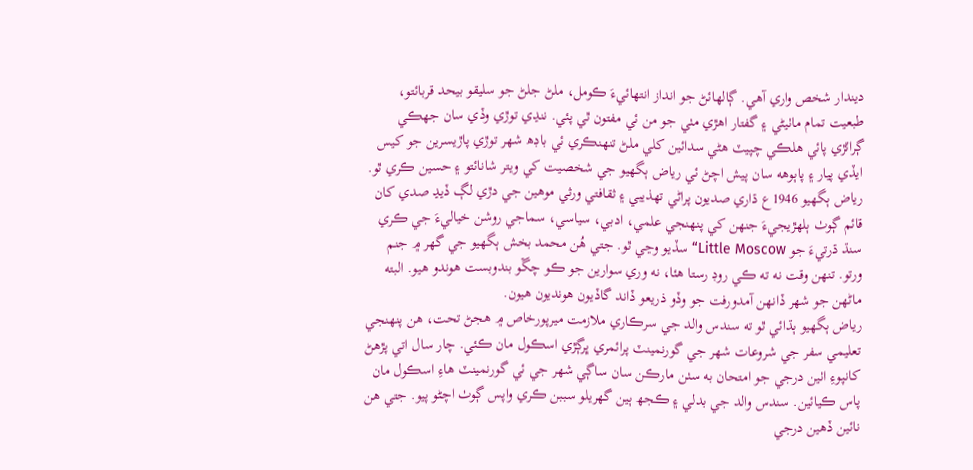ديندار شخص واري آهي. ڳالهائڻ جو انداز انتهائيءَ ڪومل، ملڻ جلڻ جو سليقو بيحد قربائتو، طبعيت تمام ماٺيڻي ۽ گفتار اهڙي مٺي جو من ئي مفتون ٿي پئي. ننڍي توڙي وڏي سان جهڪي ڳراٽڙي پائي هلڪي چپيٽ هڻي سدائين کلي ملڻ تنهنڪري ئي باڊھ شهر توڙي پاڙيسرين جو کيس ايڏي پيار ۽ پاٻوهه سان پيش اچڻ ئي رياض ٻگهيو جي شخصيت کي ويتر شانائتو ۽ حسين ڪري ٿو.
رياض ٻگهيو 1946ع ڌاري صديون پراڻي تهذيبي ۽ ثقافتي ورثي موھين جي دڙي لڳ ڏيڍ صدي کان قائم ڳوٺ ٻلهڙيجيءَ جنهن کي پنهنجي علمي، ادبي، سياسي، سماجي روشن خياليءَ جي ڪري سنڌ ڌرتيءَ جو Little Moscow“ سڏيو وڃي ٿو. جتي هُن محمد بخش ٻگهيو جي گهر ۾ جنم ورتو. تنهن وقت نه ته ڪي روڊ رستا هئا، نه وري سوارين جو ڪو چڱو بندوبست هوندو هيو. البته ماڻهن جو شھر ڏانهن آمدورفت جو وڏو ذريعو ڏاند گاڏيون هونديون هيون.
رياض ٻگهيو ٻڌائي ٿو ته سندس والد جي سرڪاري ملازمت ميرپورخاص ۾ هجڻ تحت، هن پنهنجي تعليمي سفر جي شروعات شهر جي گورنمينٽ پرائمري ڀرڳڙي اسڪول مان ڪئي. چار سال اتي پڙهڻ کانپوءِ اٺين درجي جو امتحان به سٺن مارڪن سان ساڳي شهر جي ئي گورنمينٽ هاءِ اسڪول مان پاس ڪيائين. سندس والد جي بدلي ۽ ڪجھ ٻين گهريلو سببن ڪري واپس ڳوٺ اچڻو پيو. جتي هن نائين ڏهين درجي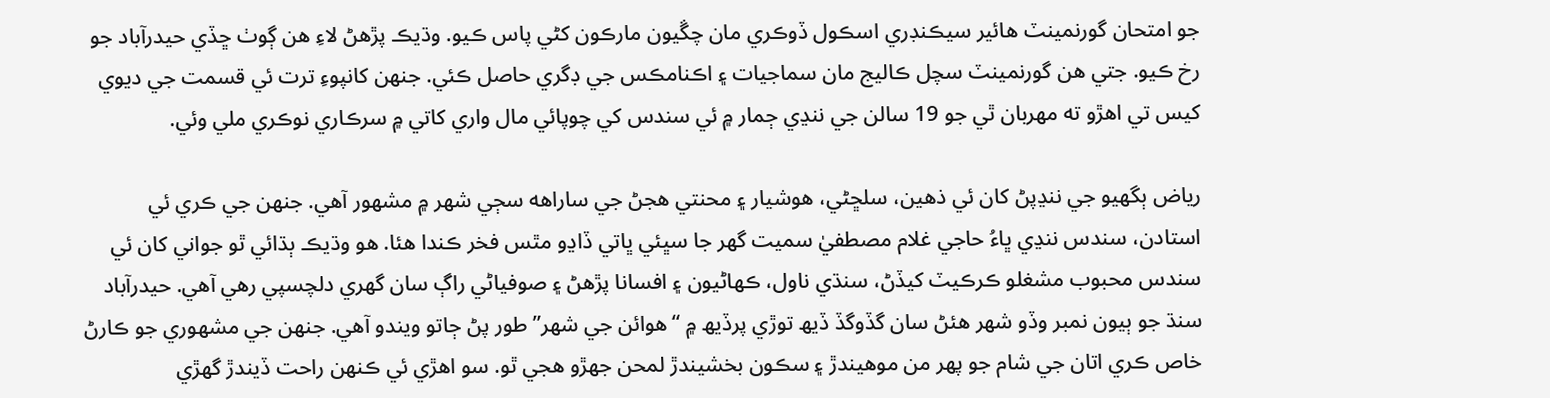جو امتحان گورنمينٽ هائير سيڪنڊري اسڪول ڏوڪري مان چڱيون مارڪون کڻي پاس ڪيو. وڌيڪ پڙهڻ لاءِ هن ڳوٺ ڇڏي حيدرآباد جو رخ ڪيو. جتي هن گورنمينٽ سچل ڪاليج مان سماجيات ۽ اڪنامڪس جي ڊگري حاصل ڪئي. جنهن کانپوءِ ترت ئي قسمت جي ديوي کيس تي اهڙو ته مهربان ٿي جو 19 سالن جي ننڍي ڄمار ۾ ئي سندس کي چوپائي مال واري کاتي ۾ سرڪاري نوڪري ملي وئي.

رياض ٻگهيو جي ننڍپڻ کان ئي ذهين، سلڇڻي، هوشيار ۽ محنتي هجڻ جي ساراهه سڄي شهر ۾ مشهور آهي. جنهن جي ڪري ئي استادن، سندس ننڍي ڀاءُ حاجي غلام مصطفيٰ سميت گهر جا سڀئي ڀاتي ڏاڍو مٿس فخر ڪندا هئا. هو وڌيڪ ٻڌائي ٿو جواني کان ئي سندس محبوب مشغلو ڪرڪيٽ کيڏڻ، سنڌي ناول، ڪهاڻيون ۽ افسانا پڙهڻ ۽ صوفياڻي راڳ سان گهري دلچسپي رهي آهي. حيدرآباد سنڌ جو ٻيون نمبر وڏو شهر هئڻ سان گڏوگڏ ڏيھ توڙي پرڏيھ ۾ “هوائن جي شهر” طور پڻ ڄاتو ويندو آهي. جنهن جي مشهوري جو ڪارڻ خاص ڪري اتان جي شام جو پهر من موهيندڙ ۽ سڪون بخشيندڙ لمحن جهڙو هجي ٿو. سو اهڙي ئي ڪنهن راحت ڏيندڙ گهڙي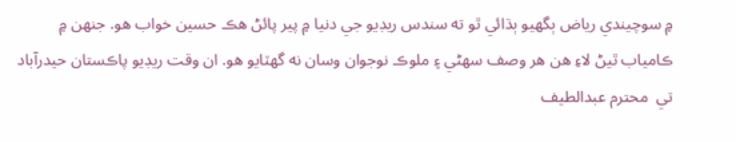۾ سوچيندي رياض ٻگهيو ٻڌائي ٿو ته سندس ريڊيو جي دنيا ۾ پير پائڻ هڪ حسين خواب هو. جنهن ۾ ڪامياب ٿيڻ لاءِ هن هر وصف سهڻي ۽ ملوڪ نوجوان وسان نه گهٽايو هو. ان وقت ريڊيو پاڪستان حيدرآباد تي  محترم عبدالطيف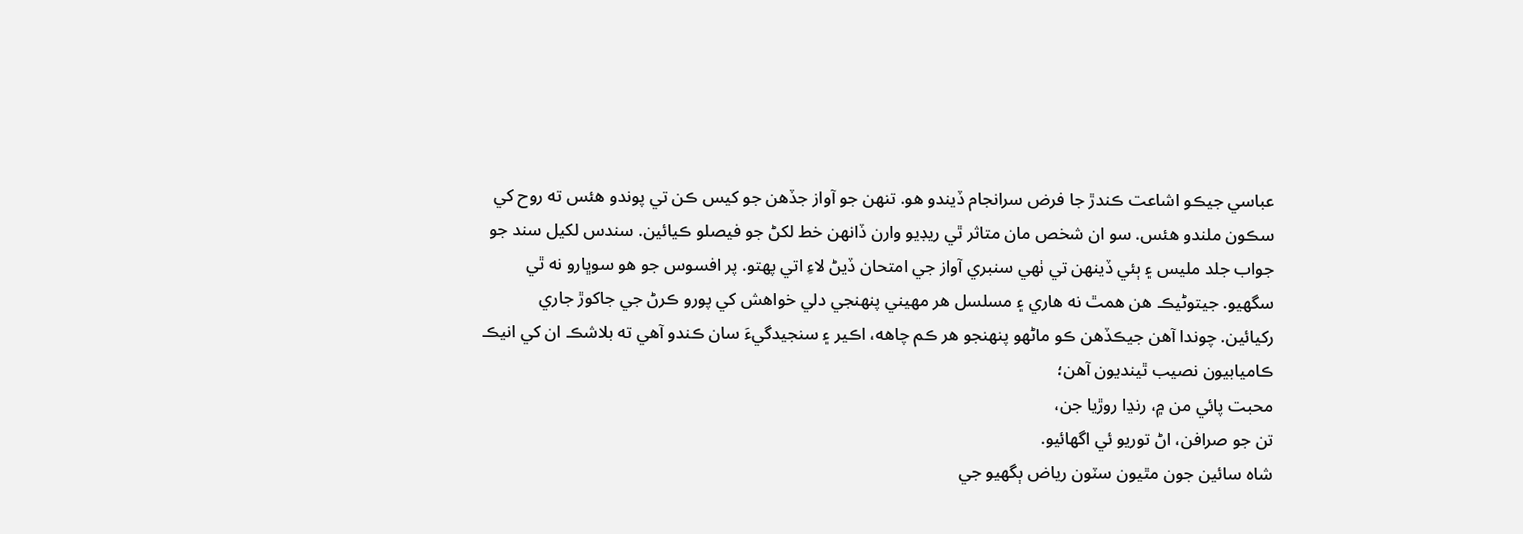عباسي جيڪو اشاعت ڪندڙ جا فرض سرانجام ڏيندو هو. تنهن جو آواز جڏهن جو کيس ڪن تي پوندو هئس ته روح کي سڪون ملندو هئس. سو ان شخص مان متاثر ٿي ريڊيو وارن ڏانهن خط لکڻ جو فيصلو ڪيائين. سندس لکيل سند جو جواب جلد مليس ۽ ٻئي ڏينهن تي ٺهي سنبري آواز جي امتحان ڏيڻ لاءِ اتي پهتو. پر افسوس جو هو سوڀارو نه ٿي سگهيو. جيتوڻيڪ هن همٿ نه هاري ۽ مسلسل هر مهيني پنهنجي دلي خواهش کي پورو ڪرڻ جي جاکوڙ جاري رکيائين. چوندا آهن جيڪڏهن ڪو ماڻهو پنهنجو هر ڪم چاهه، اڪير ۽ سنجيدگيءَ سان ڪندو آهي ته بلاشڪ ان کي انيڪ ڪاميابيون نصيب ٿينديون آهن؛
محبت پائي من ۾، رنڍا روڙيا جن،
تن جو صرافن، اڻ توريو ئي اگهائيو.
شاه سائين جون مٿيون سٽون رياض ٻگهيو جي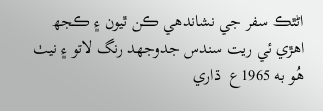اڻٿڪ سفر جي نشاندهي ڪن ٿيون ۽ ڪجھ اهڙي ئي ريت سندس جدوجهد رنگ لاتو ۽ نيٺ هُو به 1965ع  ڌاري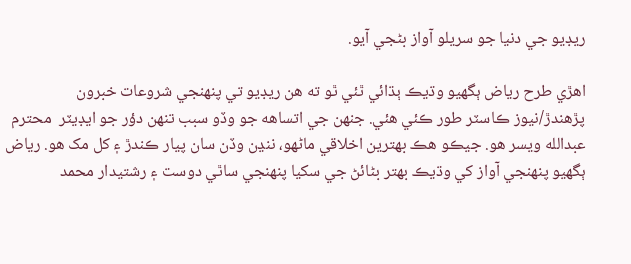ريڊيو جي دنيا جو سريلو آواز بڻجي آيو.

اهڙي طرح رياض ٻگهيو وڌيڪ ٻڌائي ٿئي ٿو ته هن ريڊيو تي پنهنجي شروعات خبرون پڙهندڙ/نيوز ڪاسٽر طور ڪئي هئي. جنهن جي اتساهه جو وڏو سبب تنهن دؤر جو ايڊيٽر  محترم عبدالله ويسر هو. جيڪو هڪ بهترين اخلاقي ماڻهو، ننڍن وڏن سان پيار ڪندڙ ۽ کل مک هو. رياض ٻگهيو پنهنجي آواز کي وڌيڪ بهتر بڻائڻ جي سکيا پنهنجي ساٿي دوست ۽ رشتيدار محمد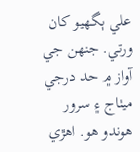علي ٻگهيو کان ورتي. جنهن جي آواز ۾ حد درجي ميٺاج ۽ سرور هوندو هو. اهڙي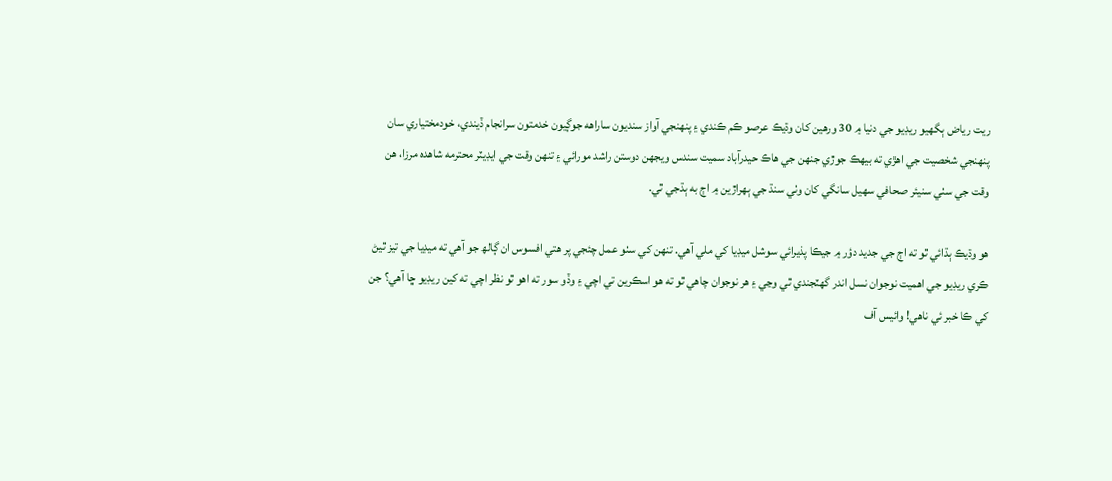ريت رياض ٻگهيو ريڊيو جي دنيا ۾ 30 ورهين کان وڌيڪ عرصو ڪم ڪندي ۽ پنهنجي آواز سنديون ساراهه جوڳيون خدمتون سرانجام ڏيندي، خودمختياري سان پنهنجي شخصيت جي اهڙي ته بيهڪ جوڙي جنهن جي هاڪ حيدرآباد سميت سندس ويجهن دوستن راشد مورائي ۽ تنهن وقت جي ايڊيٽر محترمه شاهده مرزا، هن وقت جي سٺي سنيئر صحافي سهيل سانگي کان وٺي سنڌ جي ٻھراڙين ۾ اڄ به ٻڌجي ٿي.

هو وڌيڪ ٻڌائي ٿو ته اڄ جي جديد دؤر ۾ جيڪا پذيرائي سوشل ميڊيا کي ملي آهي. تنهن کي سٺو عمل چئجي پر هتي افسوس ان ڳالھ جو آهي ته ميڊيا جي تيز ٿيڻ ڪري ريڊيو جي اهميت نوجوان نسل اندر گهٽجندي ٿي وڃي ۽ هر نوجوان چاهي ٿو ته هو اسڪرين تي اچي ۽ وڏو سور ته اهو ٿو نظر اچي ته کين ريڊيو ڇا آھي؟ جن کي ڪا خبر ئي ناهي! وائيس آف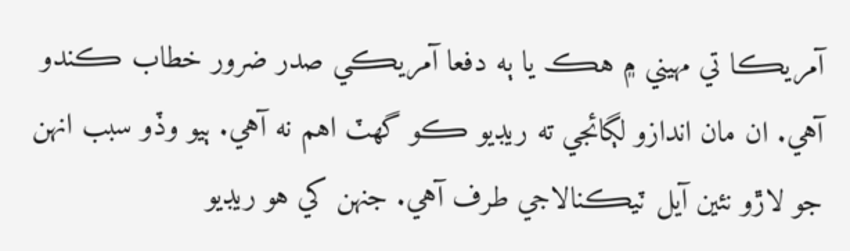آمريڪا تي مهيني ۾ هڪ يا ٻه دفعا آمريڪي صدر ضرور خطاب ڪندو آهي. ان مان اندازو لڳائجي ته ريڊيو ڪو گهٽ اهم نه آهي. ٻيو وڏو سبب انهن جو لاڙو نئين آيل ٽيڪنالاجي طرف آهي. جنهن کي هو ريڊيو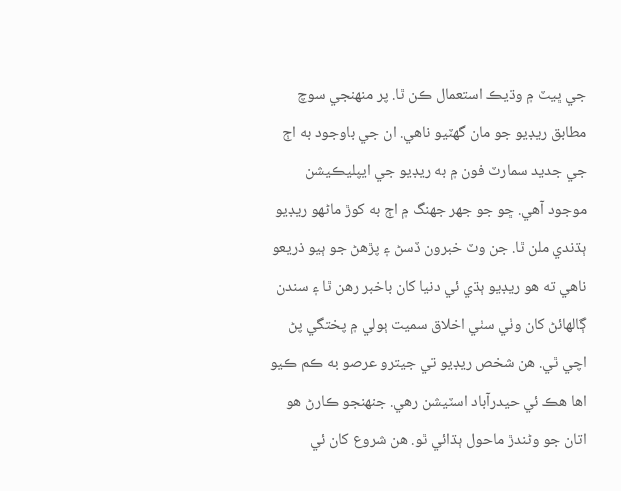جي ڀيٽ ۾ وڌيڪ استعمال ڪن ٿا. پر منهنجي سوچ مطابق ريڊيو جو مان گهٽيو ناهي. ان جي باوجود به اڄ جي جديد سمارٽ فون ۾ به ريڊيو جي ايپليڪيشن موجود آهي. ڇو جو جهر جهنگ ۾ اڄ به کوڙ ماڻهو ريڊيو ٻڌندي ملن ٿا. جن وٽ خبرون ڏسڻ ۽ پڙهڻ جو ٻيو ذريعو ناهي ته هو ريڊيو ٻڌي ئي دنيا کان باخبر رهن ٿا ۽ سندن ڳالهائڻ کان وٺي سٺي اخلاق سميت ٻولي ۾ پختگي پڻ اچي ٿي. هن شخص ريڊيو تي جيترو عرصو به ڪم ڪيو اها هڪ ئي حيدرآباد اسٽيشن رهي. جنهنجو ڪارڻ هو اتان جو وڻندڙ ماحول ٻڌائي ٿو. هن شروع کان ئي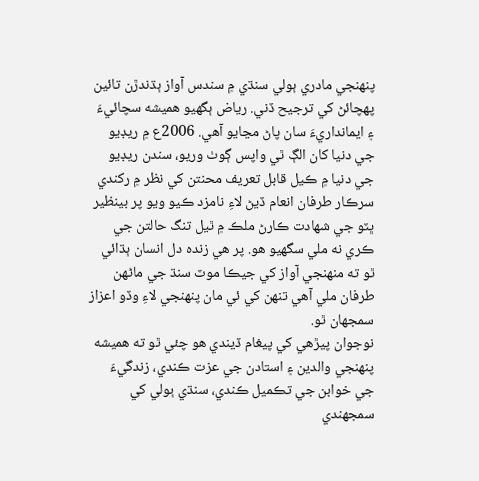پنهنجي مادري ٻولي سنڌي ۾ سندس آواز ٻڌندڙن تائين پهچائڻ کي ترجيح ڏني. رياض ٻگهيو هميشه سچائيءَ ۽ ايمانداريءَ سان پاڻ مڃايو آهي. 2006ع ۾ ريڊيو جي دنيا کان الڳ ٿي واپس ڳوٺ وريو، سندن ريڊيو جي دنيا ۾ ڪيل قابل تعريف محنتن کي نظر ۾ رکندي سرڪار طرفان انعام ڏيڻ لاءِ نامزد ڪيو ويو پر بينظير ڀٽو جي شهادت ڪارڻ ملڪ ۾ ٿيل تنگ حالتن جي ڪري نه ملي سگهيو هو. پر هي زنده دل انسان ٻڌائي ٿو ته منهنجي آواز کي جيڪا موٽ سنڌ جي ماڻهن طرفان ملي آهي تنهن کي ئي مان پنهنجي لاءِ وڏو اعزاز سمجهان ٿو.
نوجوان پيڙهي کي پيغام ڏيندي هو چئي ٿو ته هميشه پنهنجي والدين ۽ استادن جي عزت ڪندي، زندگيءَ جي خوابن جي تڪميل ڪندي، سنڌي ٻولي کي سمجهندي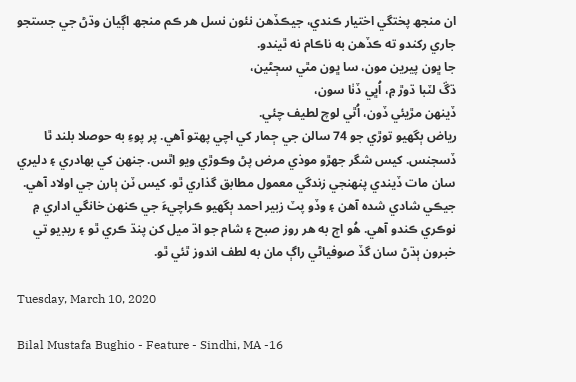ان منجھ پختگي اختيار ڪندي، جيڪڏهن نئون نسل هر ڪم منجھ اڳيان وڌڻ جي جستجو جاري رکندو ته ڪڏهن به ناڪام نه ٿيندو.
جا ڀون پيرين مون، سا ڀون مٿي سڄڻين،
ڌڱ لٽبا ڌوڙ ۾، اُڀي ڏٺا سون،
ڏينهن مڙيئي ڏون، اُٿي لوچ لطيف چئي.
رياض ٻگهيو توڙي جو 74 سالن جي ڄمار کي اچي پهتو آهي. پر پوءِ به حوصلا بلند ٿا ڏسجنس. کيس شگر جهڙو موذي مرض پڻ وڪوڙي ويو اٿس. جنهن کي بهادري ۽ دليري سان مات ڏيندي پنهنجي زندگي معمول مطابق گذاري ٿو. کيس ٽن ٻارن جي اولاد آهي. جيڪي شادي شده آهن ۽ وڏو پٽ زبير احمد ٻگهيو ڪراچيءَ جي ڪنهن خانگي اداري ۾ نوڪري ڪندو آهي. هُو اڄ به هر روز صبح ۽ شام جو اڌ ميل کن پنڌ ڪري ٿو ۽ ريڊيو تي خبرون ٻڌڻ سان گڏ صوفياڻي راڳ مان به لطف اندوز ٿئي ٿو.

Tuesday, March 10, 2020

Bilal Mustafa Bughio - Feature - Sindhi, MA -16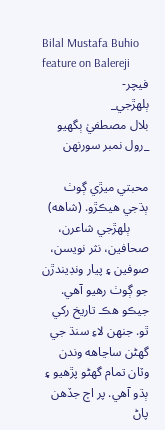Bilal Mustafa Buhio feature on Balereji
فيچر-
ٻلهڙجي_
بلال مصطفيٰ ٻگهيو _رول نمبر سورنهن

محبتي ميڙي ڳوٺ ٻڌجي هيڪڙو. (شاهه)
      ٻلهڙجي شاعرن، صحافين، نثر نويسن، صوفين ۽ پيار ونڊيندڙن جو ڳوٺ رهيو آهي. جيڪو هڪ تاريخ رکي ٿو. جنهن لاءِ سنڌ جي گهڻن ساڃاهه وندن وٽان تمام گهڻو پڙهيو ۽ ٻڌو آهي. پر اڄ جڏهن پاڻ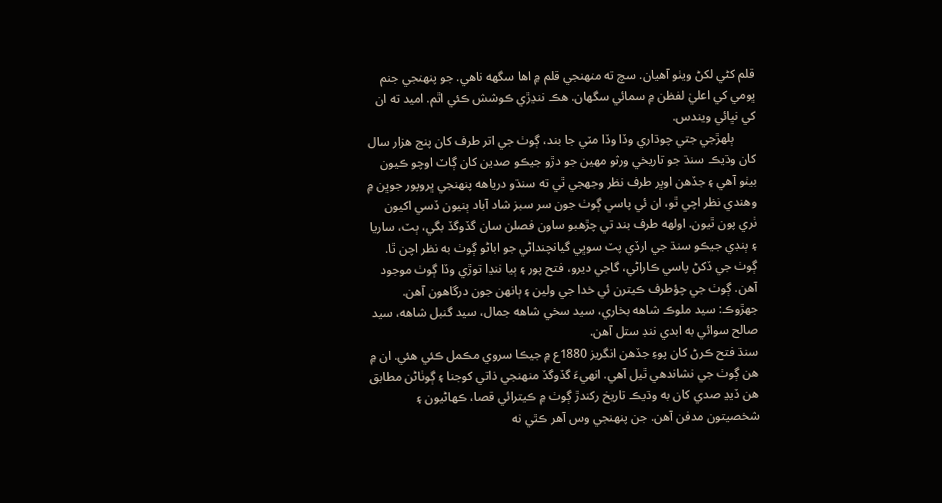قلم کڻي لکڻ ويٺو آهيان. سچ ته منهنجي قلم ۾ اها سگهه ناهي. جو پنهنجي جنم ڀومي کي اعليٰ لفظن ۾ سمائي سگهان. هڪ ننڍڙي ڪوشش ڪئي اٿم. اميد ته ان کي نڀائي ويندس.
       ٻلهڙجي جتي چوڌاري وڏا وڏا مٽي جا بند، ڳوٺ جي اتر طرف کان پنج هزار سال کان وڌيڪ سنڌ جو تاريخي ورثو مهين جو دڙو جيڪو صدين کان ڳاٽ اوچو ڪيون بيٺو آهي ۽ جڏهن اوڀر طرف نظر وجهجي ٿي ته سنڌو درياهه پنهنجي ڀروپور جوڀن ۾ وهندي نظر اچي ٿو، ان ئي پاسي ڳوٺ جون سر سبز شاد آباد ٻنيون ڏسي اکيون ٺري پون ٿيون. اولهه طرف بند تي چڙهبو ساون فصلن سان گڏوگڏ بگي، ٻٽ، ساريا ۽ ٻنڊي جيڪو سنڌ جي ارڏي پٽ سوڀي گيانچنداڻي جو اباڻو ڳوٺ به نظر اچن ٿا. ڳوٺ جي ڏکڻ پاسي ڪاراڻي، گاجي ديرو، فتح پور ۽ ٻيا ننڍا توڙي وڏا ڳوٺ موجود آهن. ڳوٺ جي چؤطرف ڪيترن ئي خدا جي ولين ۽ ٻانهن جون درگاهون آهن. جهڙوڪ: سيد ملوڪ شاهه بخاري، سيد سخي شاهه جمال، سيد گنبل شاهه، سيد صالح سوائي به ابدي ننڊ ستل آهن.
سنڌ فتح ڪرڻ کان پوءِ جڏهن انگريز 1880ع ۾ جيڪا سروي مڪمل ڪئي هئي. ان ۾ هن ڳوٺ جي نشاندهي ٿيل آهي. انهيءَ گڏوگڏ منهنجي ذاتي کوجنا ۽ ڳوٺاڻن مطابق هن ڏيڍ صدي کان به وڌيڪ تاريخ رکندڙ ڳوٺ ۾ ڪيترائي قصا، ڪهاڻيون ۽ شخصيتون مدفن آهن. جن پنهنجي وس آهر ڪٿي نه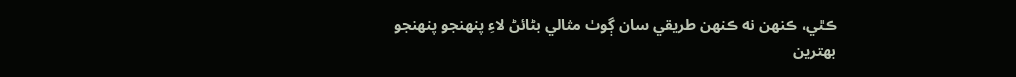ڪٿي، ڪنهن نه ڪنهن طريقي سان ڳوٺ مثالي بڻائڻ لاءِ پنهنجو پنهنجو بهترين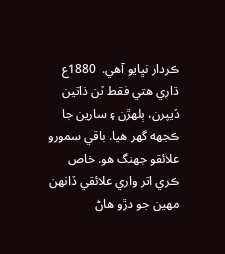ڪردار نڀايو آهي.  1880ع ڌاري هتي فقط ٽن ذاتين ڏيپرن، ٻلهڙن ۽ سارين جا ڪجهه گهر هيا. باقي سمورو علائقو جهنگ هو. خاص ڪري اتر واري علائقي ڏانهن مهين جو دڙو هاڻ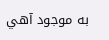به موجود آهي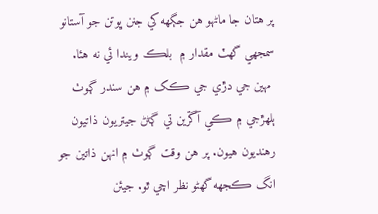پر هتان جا ماڻهو هن جڳهه کي جنن ڀوتن جو آستانو سمجهي گهٽ مقدار ۾  بلڪ ويندا ئي نه هئا.
 مهين جي دڙي جي ڪک ۾ هن سندر ڳوٺ ٻلهڙجي ۾ ڪي آڱرين تي ڳڻڻ جيتريون ذاتيون رهنديون هيون. پر هن وقت ڳوٺ ۾ انهن ذاتين جو انگ ڪجهه گهڻو نظر اچي ٿو. جيئن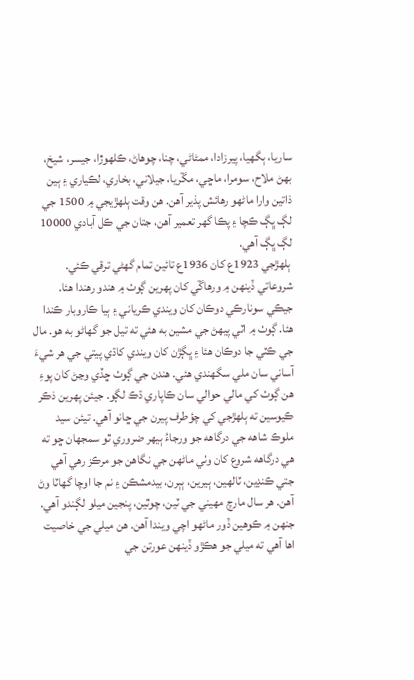ساريا، ٻگهيا، پيرزادا، ممڻاڻي، چنا، چوهاڻ، ڪلهوڙا، جيسر، شيخ، بهڻ ملاح، سومرا، ماڇي، مڱريا، جيلاني، بخاري، لڪياري ۽ ٻين ذاتين وارا ماڻهو رهائش پذير آهن. هن وقت ٻلهڙيجي ۾ 1500 جي لڳ ڀڳ ڪچا ۽ پڪا گهر تعمير آهن، جتان جي ڪل آبادي 10000 لڳ ڀڳ آهي.
 ٻلهڙجي 1923ع کان 1936ع تائين تمام گهڻي ترقي ڪئي. شروعاتي ڏينهن ۾ ورهاڱي کان پهرين ڳوٺ ۾ هندو رهندا هئا. جيڪي سونارڪي دوڪان کان ويندي ڪرياني ۽ ٻيا ڪاروبار ڪندا هئا. ڳوٺ ۾ اٽي پيهڻ جي مشين به هئي ته تيل جو گهاڻو به هو. مال جي ڪٽي جا دوڪان هئا ۽ ڀڳڙن کان ويندي کاڌي پيتي جي هر شيءَ آساني سان ملي سگهندي هئي. هندن جي ڳوٺ ڇڏي وڃڻ کان پوءِ هن ڳوٺ کي مالي حوالي سان ڪاپاري ڌڪ لڳو. جيئن پهرين ذڪر ڪيوسين ته ٻلهڙجي کي چؤطرف پيرن جي ڇانو آهي. تيئن سيد ملوڪ شاهه جي درگاهه جو ورجاءُ ٻيهر ضروري ٿو سمجهان ڇو ته هي درگاهه شروع کان وٺي ماڻهن جي نگاهن جو مرڪز رهي آهي جتي ڪنڍين، ٽالهين، ٻيرين، ٻٻرن، بيدمشڪن ۽ نم جا اوچا گهاٽا وڻ آهن. هر سال مارچ مهيني جي ٽين، چوٿين، پنجين ميلو لڳندو آهي. جنهن ۾ ڪوهين ڏور ماڻهو اچي ويندا آهن. هن ميلي جي خاصيت اها آهي ته ميلي جو هڪڙو ڏينهن عورتن جي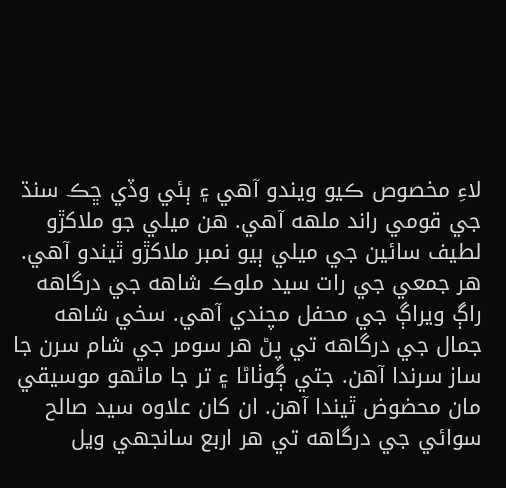لاءِ مخصوص ڪيو ويندو آهي ۽ ٻئي وڏي ڇڪ سنڌ جي قومي راند ملهه آهي. هن ميلي جو ملاکڙو لطيف سائين جي ميلي ٻيو نمبر ملاکڙو ٿيندو آهي. هر جمعي جي رات سيد ملوڪ شاهه جي درگاهه راڳ ويراڳ جي محفل مچندي آهي. سخي شاهه جمال جي درگاهه تي پڻ هر سومر جي شام سرن جا ساز سرندا آهن. جتي ڳوٺاڻا ۽ تر جا ماڻهو موسيقي مان محضوض ٿيندا آهن. ان کان علاوه سيد صالح سوائي جي درگاهه تي هر اربع سانجهي ويل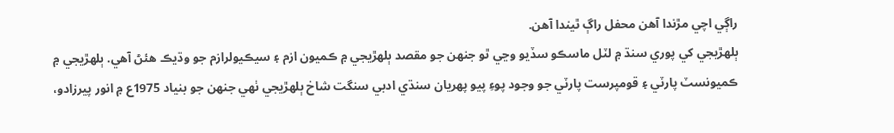راڳي اچي مڙندا آهن محفل راڳ ٿيندا آهن.
ٻلهڙيجي کي پوري سنڌ ۾ لٽل ماسڪو سڏيو وڃي ٿو جنهن جو مقصد ٻلهڙيجي ۾ ڪميون ازم ۽ سيڪيولرازم جو وڌيڪ هئڻ آهي. ٻلهڙيجي ۾ ڪميونسٽ پارٽي ۽ قومپرست پارٽي جو وجود پوءِ پيو پهريان سنڌي ادبي سنگت شاخ ٻلهڙيجي ٺهي جنهن جو بنياد 1975ع ۾ انور پيرزادو،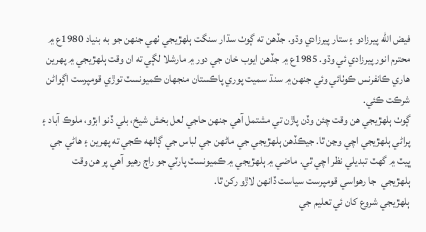فيض الله پيرزادو ۽ ستار پيرزادي وڌو. جڏهن ته ڳوٺ سڌار سنگت ٻلهڙيجي ٺهي جنهن جو به بنياد 1980ع ۾ محترم انور پيرزادي ئي وڌو. 1985ع ۾ جڏهن ايوب خان جي دور ۾ مارشلا لڳي ته ان وقت ٻلهڙيجي ۾ پهرين هاري ڪانفرنس ڪوٺائي وئي جنهن ۾ سنڌ سميت پوري پاڪستان منجهان ڪميونسٽ توڙي قومپرست اڳواڻن شرڪت ڪئي.
ڳوٺ ٻلهڙيجي هن وقت چئن وڏن پاڙن تي مشتمل آهي جنهن حاجي لعل بخش شيخ، بلي ڏنو ابڙو، ملوڪ آباد ۽ پراڻي ٻلهڙيجي اچي وڃن ٿا. جيڪڏهن ٻلهڙيجي جي ماڻهن جي لباس جي ڳالهه ڪجي ته پهرين ۽ هاڻي جي ڀيٽ ۾ گهٽ تبديلي نظر اچي ٿي. ماضي ۾ ٻلهڙيجي ۾ ڪميونسٽ پارٽي جو راڄ رهيو آهي پر هن وقت ٻلهڙيجي  جا رهواسي قومپرست سياست ڏانهن لاڙو رکن ٿا.
ٻلهڙيجي شروع کان ئي تعليم جي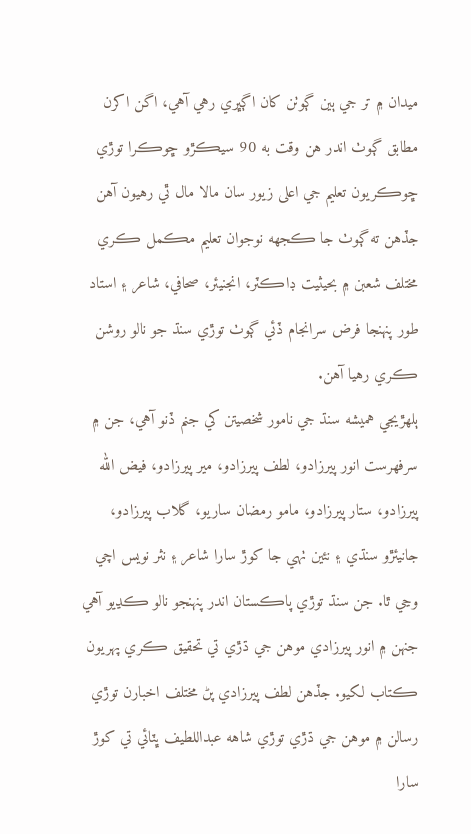ميدان ۾ تر جي ٻين ڳوٺن کان اڳڀري رهي آهي، اگن اکرن مطابق ڳوٺ اندر هن وقت به 90 سيڪڙو ڇوڪرا توڙي ڇوڪريون تعليم جي اعلى زيور سان مالا مال ٿي رهيون آهن جڏهن ته ڳوٺ جا ڪجهه نوجوان تعليم مڪمل ڪري مختلف شعبن ۾ بحيثيت ڊاڪٽر، انجنيئر، صحافي، شاعر ۽ استاد طور پنهنجا فرض سرانجام ڏئي ڳوٺ توڙي سنڌ جو نالو روشن ڪري رهيا آهن.
ٻلهڙيجي هميشه سنڌ جي نامور شخصيتن کي جنم ڏنو آهي، جن ۾ سرفهرست انور پيرزادو، لطف پيرزادو، مير پيرزادو، فيض الله پيرزادو، ستار پيرزادو، مامو رمضان ساريو، گلاب پيرزادو، جانيئڙو سنڌي ۽ نئين ٺهي جا کوڙ سارا شاعر ۽ نثر نويس اچي وڃي ٿا. جن سنڌ توڙي پاڪستان اندر پنهنجو نالو ڪڍيو آهي جنهن ۾ انور پيرزادي موهن جي ڌڙي تي تحقيق ڪري پهريون ڪتاب لکيو. جڏهن لطف پيرزادي پڻ مختلف اخبارن توڙي رسالن ۾ موهن جي ڌڙي توڙي شاهه عبداللطيف ڀٽائي تي کوڙ سارا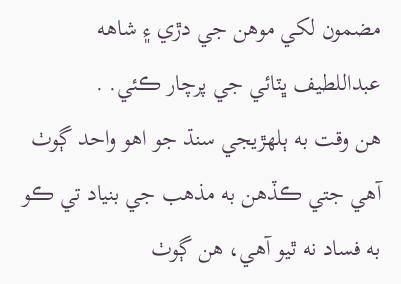مضمون لکي موهن جي دڙي ۽ شاهه عبداللطيف ڀٽائي جي پرچار ڪئي. .
هن وقت به ٻلهڙيجي سنڌ جو اهو واحد ڳوٺ آهي جتي ڪڏهن به مذهب جي بنياد تي ڪو به فساد نه ٿيو آهي، هن ڳوٺ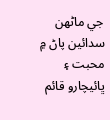جي ماڻهن سدائين پاڻ ۾ محبت ۽ ڀائيچارو قائم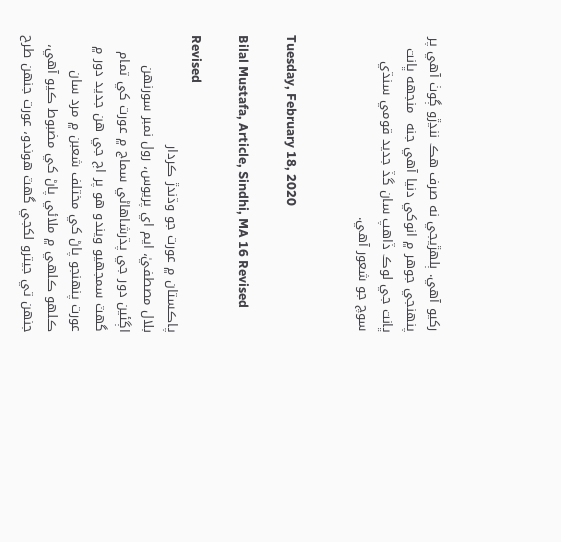رکيو آهي. ٻلهڙيجي نه صرف هڪ ننڍڙو ڳوٺ آهي پر پنهنجي جوهر ۾ انوکي دنيا آهي جنه  منجهه ڀانت ڀانت جي لوڪ ڏاهپ سان گڏ جديد قومي سنڌي سوچ جو شعور آهي.


Tuesday, February 18, 2020

Bilal Mustafa, Article, Sindhi, MA 16 Revised

Revised
پاڪستان ۾ عورت جو وڌندڙ ڪردار
بلال مصطفيٰ، ايم اي پريوس، رول نمبر سورنهن
اڳئين دور جي پڌرشاھاڻي سماج ۾ عورت کي تمام گهٽ سمجهيو ويندو هو پر اڄ جي هن جديد دور ۾ عورت پنهنجو پاڻ کي مختلف شعبن ۾ مرد سان ڪلهو ڪلھي ۾ ملائي پاڻ کي مضبوط ڪيو آھي، جنهن تي جيترو لکجي گهٽ هوندو، عورت جنهن طرح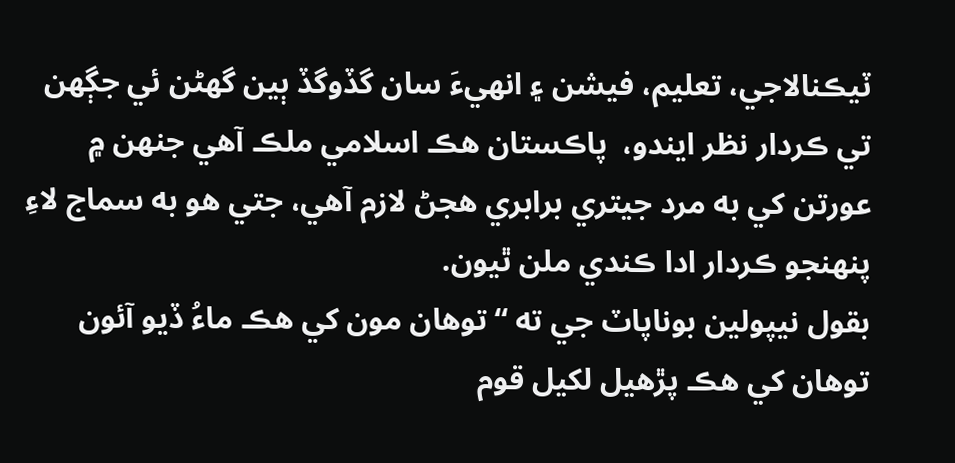ٽيڪنالاجي، تعليم، فيشن ۽ انهيءَ سان گڏوگڏ ٻين گهڻن ئي جڳهن تي ڪردار نظر ايندو،  پاڪستان هڪ اسلامي ملڪ آھي جنهن ۾ عورتن کي به مرد جيتري برابري ھجڻ لازم آھي، جتي ھو به سماج لاءِ پنهنجو ڪردار ادا ڪندي ملن ٿيون.
بقول نيپولين بوناپاٽ جي ته “توهان مون کي هڪ ماءُ ڏيو آئون توهان کي هڪ پڙھيل لکيل قوم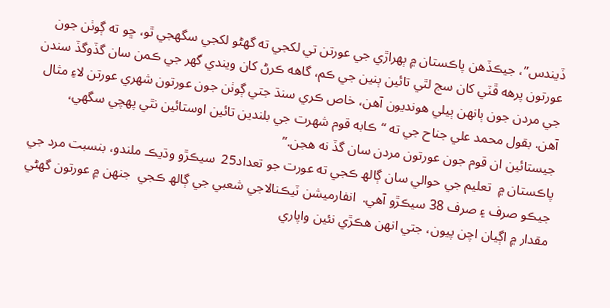ڏيندس”، جيڪڏهن پاڪستان ۾ ٻهراڙي جي عورتن تي لکجي ته گهڻو لکجي سگهجي ٿو، ڇو ته ڳوٺن جون عورتون پرهه ڦٽي کان سج لٿي تائين ٻنين جي ڪم، گاهه ڪرڻ کان ويندي گهر جي ڪمن سان گڏوگڏ سندن جي مردن جون ٻانهن ٻيلي هونديون آهن، خاص ڪري سنڌ جتي ڳوٺن جون عورتون شھري عورتن لاءِ مثال آھن. بقول محمد علي جناح جي ته “ڪابه قوم شهرت جي بلندين تائين اوستائين نٿي پهچي سگهي، جيستائين ان قوم جون عورتون مردن سان گڏ نه هجن.”
پاڪستان ۾  تعليم جي حوالي سان ڳالھ ڪجي ته عورت جو تعداد25  سيڪڙو وڌيڪ ملندو، بنسبت مرد جي جيڪو صرف ۽ صرف 38 سيڪڙو آھي.  انفارميشن ٽيڪنالاجي شعبي جي ڳالھ ڪجي  جنهن ۾ عورتون گهڻي مقدار ۾ اڳيان اچن پيون، جتي انهن هڪڙي نئين واپاري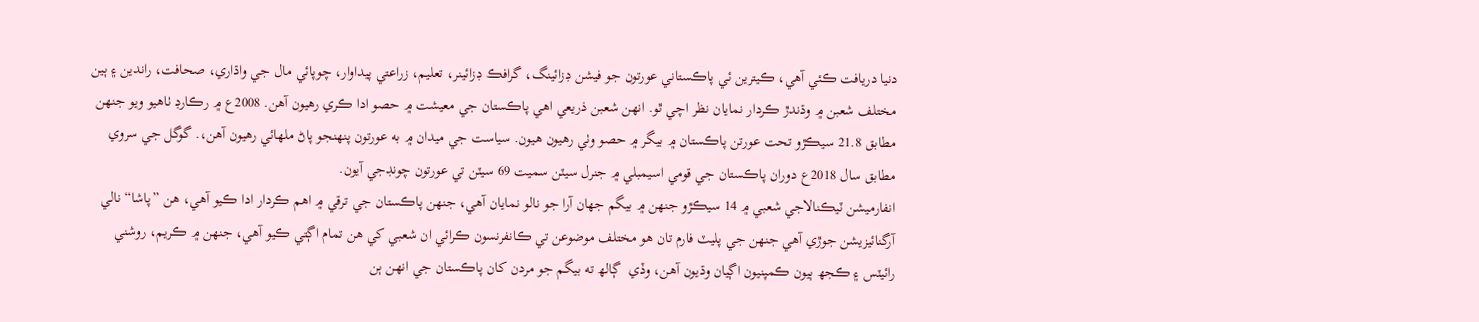دنيا دريافت ڪئي آهي، ڪيترين ئي پاڪستاني عورتون جو فيشن ڊزائينگ، گرافڪ ڊزائينر، تعليم، زراعتي پيداوار، چوپائي مال جي واڌاري، صحافت، راندين ۽ ٻين مختلف شعبن ۾ وڌندڙ ڪردار نمايان نظر اچي ٿو. انهن شعبن ذريعي اهي پاڪستان جي معيشت ۾ حصو ادا ڪري رھيون آھن. 2008ع ۾ رڪارڊ ٺاهيو ويو جنهن مطابق 21.8 سيڪڙو تحت عورتن پاڪستان ۾ بيگر ۾ حصو وٺي رهيون هيون. سياست جي ميدان ۾ به عورتون پنهنجو پاڻ ملهائي رهيون آهن،. گوگل جي سروي مطابق سال 2018ع دوران پاڪستان جي قومي اسيمبلي ۾ جنرل سيٽن سميت 69 سيٽن تي عورتون چونڊجي آيون.
انفارميشن ٽيڪنالاجي شعبي ۾ 14 سيڪڙو جنهن ۾ بيگم جهان آرا جو نالو نمايان آھي، جنهن پاڪستان جي ترقي ۾ اهم ڪردار ادا ڪيو آھي، هن ”پاشا“ نالي آرگنائيزيشن جوڙي آهي جنهن جي پليٽ فارم تان هو مختلف موضوعن تي ڪانفرنسون ڪرائي ان شعبي کي هن تمام اڳتي ڪيو آھي، جنهن ۾ ڪريم، روشني رائيٽس ۽ ڪجھ ٻيون ڪمپنيون اڳيان وڌيون آھن، وڏي  ڳالھ ته بيگم جو مردن کان پاڪستان جي انهن ٻن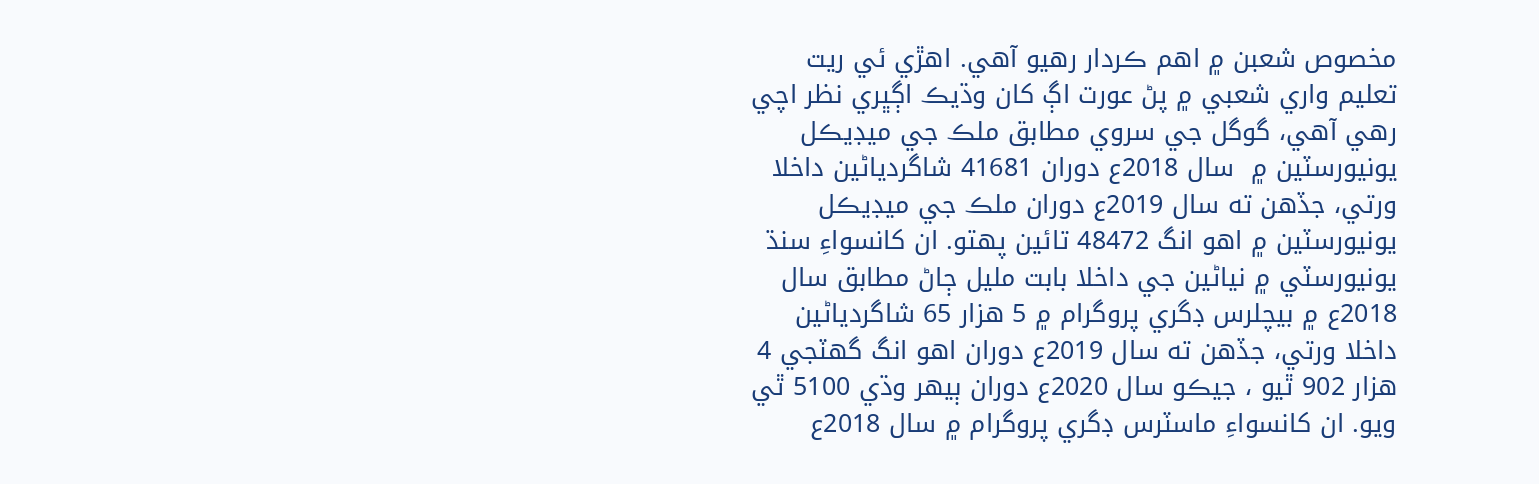مخصوص شعبن ۾ اهم ڪردار رهيو آھي. اهڙي ئي ريت تعليم واري شعبي ۾ پڻ عورت اڳ کان وڌيڪ اڳڀري نظر اچي رهي آهي، گوگل جي سروي مطابق ملڪ جي ميڊيڪل يونيورسٽين ۾  سال 2018ع دوران 41681 شاگردياڻين داخلا ورتي، جڏهن ته سال 2019ع دوران ملڪ جي ميڊيڪل يونيورسٽين ۾ اهو انگ 48472 تائين پهتو. ان کانسواءِ سنڌ يونيورسٽي ۾ نياڻين جي داخلا بابت مليل ڄاڻ مطابق سال 2018ع ۾ بيچلرس ڊگري پروگرام ۾ 5 هزار 65 شاگردياڻين داخلا ورتي، جڏهن ته سال 2019ع دوران اهو انگ گهٽجي 4 هزار 902 ٿيو ، جيڪو سال 2020ع دوران ٻيهر وڌي 5100 ٿي ويو. ان کانسواءِ ماسٽرس ڊگري پروگرام ۾ سال 2018ع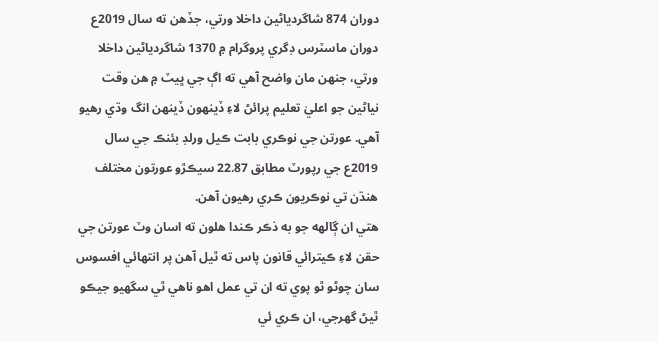دوران 874 شاگردياڻين داخلا ورتي، جڏهن ته سال 2019ع دوران ماسٽرس ڊگري پروگرام ۾ 1370 شاگردياڻين داخلا ورتي، جنهن مان واضح آهي ته اڳ جي ڀيٽ ۾ هن وقت نياڻين جو اعليٰ تعليم پرائڻ لاءِ ڏينهون ڏينهن انگ وڌي رهيو آهي. عورتن جي نوڪري بابت ڪيل ورلڊ بئنڪ جي سال 2019ع جي رپورٽ مطابق 22.87 سيڪڙو عورتون مختلف هنڌن تي نوڪريون ڪري رهيون آهن.
هتي ان ڳالهه جو به ذڪر ڪندا هلون ته اسان وٽ عورتن جي حقن لاءِ ڪيترائي قانون پاس ته ٿيل آهن پر انتهائي افسوس سان چوڻو ٿو پوي ته ان تي عمل اهو ناهي ٿي سگهيو جيڪو ٿيڻ گهرجي، ان ڪري ئي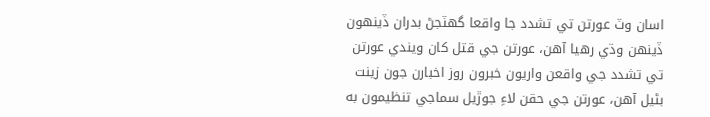اسان وٽ عورتن تي تشدد جا واقعا گهٽجڻ بدران ڏينهون ڏينهن وڌي رهيا آهن، عورتن جي قتل کان ويندي عورتن تي تشدد جي واقعن واريون خبرون روز اخبارن جون زينت بڻيل آهن، عورتن جي حقن لاءِ جوڙيل سماجي تنظيمون به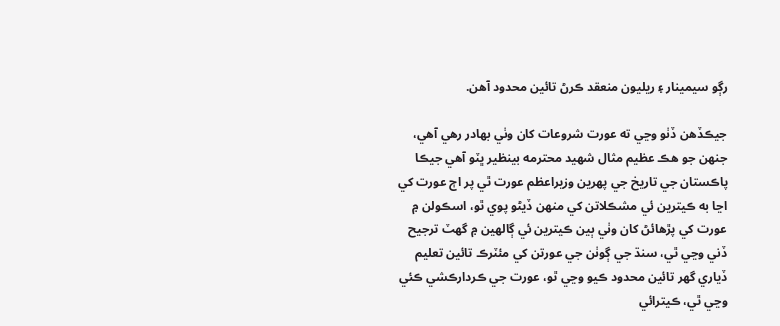رڳو سيمينار ۽ ريليون منعقد ڪرڻ تائين محدود آهن.

جيڪڏهن ڏٺو وڃي ته عورت شروعات کان وٺي بهادر رهي آھي، جنهن جو هڪ عظيم مثال شھيد محترمه بينظير ڀٽو آھي جيڪا پاڪستان جي تاريخ جي پهرين وزيراعظم عورت ٿي پر اڄ عورت کي اڃا به ڪيترين ئي مشڪلاتن کي منهن ڏيڻو پوي ٿو، اسڪولن ۾ عورت کي پڙھائڻ کان وٺي ٻين ڪيترين ئي ڳالهين ۾ گهٽ ترجيح ڏني وڃي ٿي، سنڌ جي ڳوٺن جي عورتن کي مئٽرڪ تائين تعليم ڏياري گهر تائين محدود ڪيو وڃي ٿو، عورت جي ڪردارڪشي ڪئي وڃي ٿي، ڪيترائي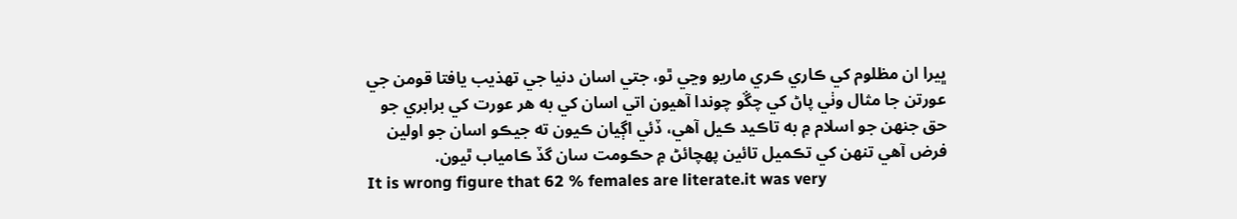ڀيرا ان مظلوم کي ڪاري ڪري ماريو وڃي ٿو، جتي اسان دنيا جي تهذيب يافتا قومن جي عورتن جا مثال وٺي پاڻ کي چڱو چوندا آھيون اتي اسان کي به هر عورت کي برابري جو حق جنهن جو اسلام ۾ به تاڪيد ڪيل آھي، ڏئي اڳيان ڪيون ته جيڪو اسان جو اولين فرض آھي تنهن کي تڪميل تائين پهچائڻ ۾ حڪومت سان گڏ ڪامياب ٿيون.
It is wrong figure that 62 % females are literate.it was very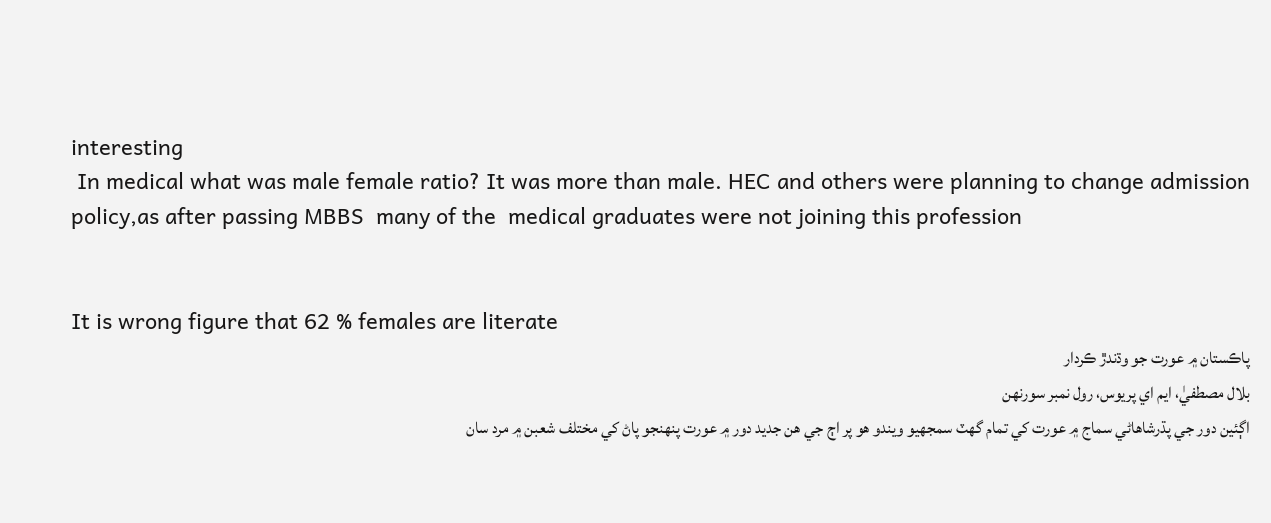interesting
 In medical what was male female ratio? It was more than male. HEC and others were planning to change admission policy,as after passing MBBS  many of the  medical graduates were not joining this profession


It is wrong figure that 62 % females are literate
پاڪستان ۾ عورت جو وڌندڙ ڪردار
بلال مصطفيٰ، ايم اي پريوس، رول نمبر سورنهن
اڳئين دور جي پڌرشاھاڻي سماج ۾ عورت کي تمام گهٽ سمجهيو ويندو هو پر اڄ جي هن جديد دور ۾ عورت پنهنجو پاڻ کي مختلف شعبن ۾ مرد سان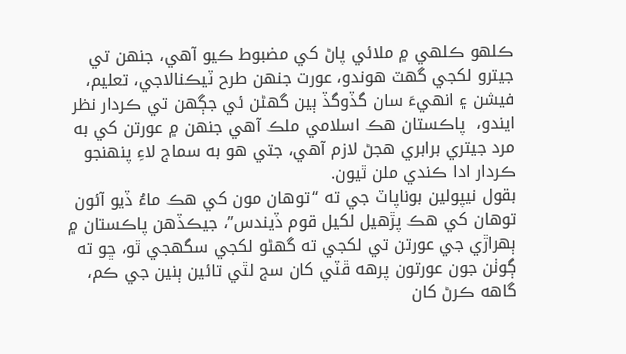ڪلهو ڪلھي ۾ ملائي پاڻ کي مضبوط ڪيو آھي، جنهن تي جيترو لکجي گهٽ هوندو، عورت جنهن طرح ٽيڪنالاجي، تعليم، فيشن ۽ انهيءَ سان گڏوگڏ ٻين گهڻن ئي جڳهن تي ڪردار نظر ايندو،  پاڪستان هڪ اسلامي ملڪ آھي جنهن ۾ عورتن کي به مرد جيتري برابري ھجڻ لازم آھي، جتي ھو به سماج لاءِ پنهنجو ڪردار ادا ڪندي ملن ٿيون.
بقول نيپولين بوناپاٽ جي ته “توهان مون کي هڪ ماءُ ڏيو آئون توهان کي هڪ پڙھيل لکيل قوم ڏيندس”، جيڪڏهن پاڪستان ۾ ٻهراڙي جي عورتن تي لکجي ته گهڻو لکجي سگهجي ٿو، ڇو ته ڳوٺن جون عورتون پرهه ڦٽي کان سج لٿي تائين ٻنين جي ڪم، گاهه ڪرڻ کان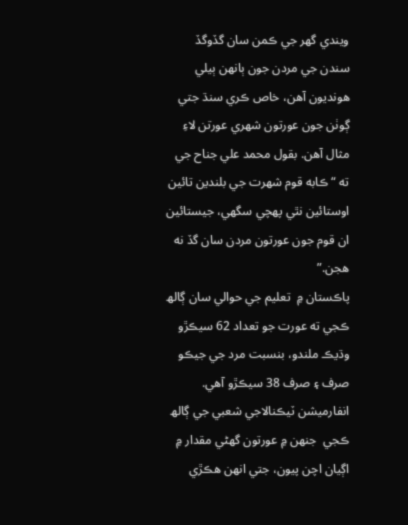ويندي گهر جي ڪمن سان گڏوگڏ سندن جي مردن جون ٻانهن ٻيلي هونديون آهن، خاص ڪري سنڌ جتي ڳوٺن جون عورتون شھري عورتن لاءِ مثال آھن. بقول محمد علي جناح جي ته “ڪابه قوم شهرت جي بلندين تائين اوستائين نٿي پهچي سگهي، جيستائين ان قوم جون عورتون مردن سان گڏ نه هجن.”
پاڪستان ۾  تعليم جي حوالي سان ڳالھ ڪجي ته عورت جو تعداد 62 سيڪڙو وڌيڪ ملندو، بنسبت مرد جي جيڪو صرف ۽ صرف 38 سيڪڙو آھي.  انفارميشن ٽيڪنالاجي شعبي جي ڳالھ ڪجي  جنهن ۾ عورتون گهڻي مقدار ۾ اڳيان اچن پيون، جتي انهن هڪڙي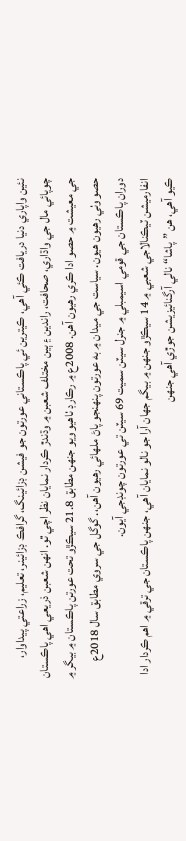نئين واپاري دنيا دريافت ڪئي آهي، ڪيترين ئي پاڪستاني عورتون جو فيشن ڊزائينگ، گرافڪ ڊزائينر، تعليم، زراعتي پيداوار، چوپائي مال جي واڌاري، صحافت، راندين ۽ ٻين مختلف شعبن ۾ وڌندڙ ڪردار نمايان نظر اچي ٿو. انهن شعبن ذريعي اهي پاڪستان جي معيشت ۾ حصو ادا ڪري رھيون آھن. 2008ع ۾ رڪارڊ ٺاهيو ويو جنهن مطابق 21.8 سيڪڙو تحت عورتن پاڪستان ۾ بيگر ۾ حصو وٺي رهيون هيون. سياست جي ميدان ۾ به عورتون پنهنجو پاڻ ملهائي رهيون آهن،. گوگل جي سروي مطابق سال 2018ع دوران پاڪستان جي قومي اسيمبلي ۾ جنرل سيٽن سميت 69 سيٽن تي عورتون چونڊجي آيون.
انفارميشن ٽيڪنالاجي شعبي ۾ 14 سيڪڙو جنهن ۾ بيگم جهان آرا جو نالو نمايان آھي، جنهن پاڪستان جي ترقي ۾ اهم ڪردار ادا ڪيو آھي، هن ”پاشا“ نالي آرگنائيزيشن جوڙي آهي جنهن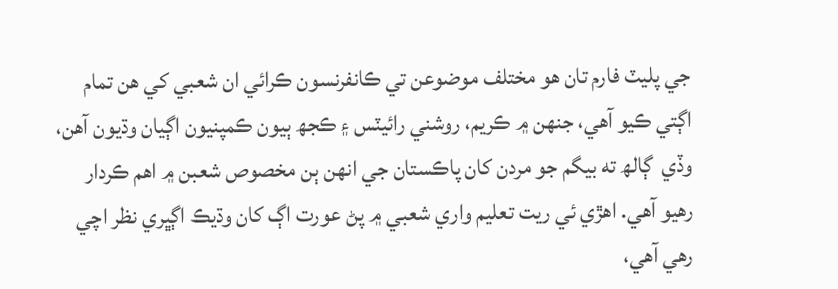جي پليٽ فارم تان هو مختلف موضوعن تي ڪانفرنسون ڪرائي ان شعبي کي هن تمام اڳتي ڪيو آھي، جنهن ۾ ڪريم، روشني رائيٽس ۽ ڪجھ ٻيون ڪمپنيون اڳيان وڌيون آھن، وڏي  ڳالھ ته بيگم جو مردن کان پاڪستان جي انهن ٻن مخصوص شعبن ۾ اهم ڪردار رهيو آھي. اهڙي ئي ريت تعليم واري شعبي ۾ پڻ عورت اڳ کان وڌيڪ اڳڀري نظر اچي رهي آهي،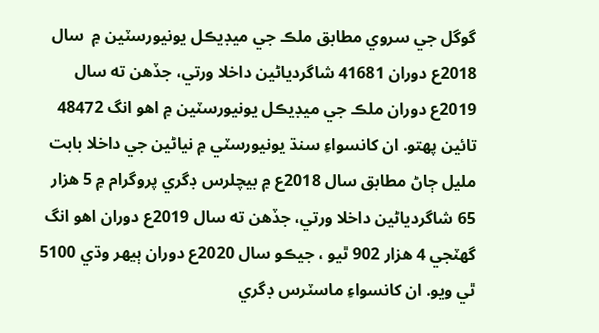گوگل جي سروي مطابق ملڪ جي ميڊيڪل يونيورسٽين ۾  سال 2018ع دوران 41681 شاگردياڻين داخلا ورتي، جڏهن ته سال 2019ع دوران ملڪ جي ميڊيڪل يونيورسٽين ۾ اهو انگ 48472 تائين پهتو. ان کانسواءِ سنڌ يونيورسٽي ۾ نياڻين جي داخلا بابت مليل ڄاڻ مطابق سال 2018ع ۾ بيچلرس ڊگري پروگرام ۾ 5 هزار 65 شاگردياڻين داخلا ورتي، جڏهن ته سال 2019ع دوران اهو انگ گهٽجي 4 هزار 902 ٿيو ، جيڪو سال 2020ع دوران ٻيهر وڌي 5100 ٿي ويو. ان کانسواءِ ماسٽرس ڊگري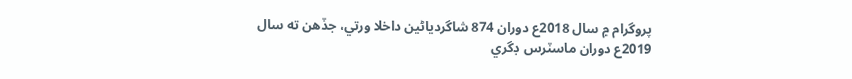پروگرام ۾ سال 2018ع دوران 874 شاگردياڻين داخلا ورتي، جڏهن ته سال 2019ع دوران ماسٽرس ڊگري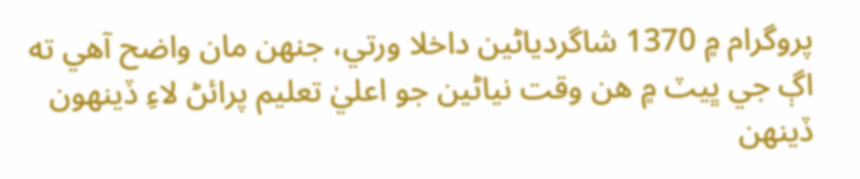پروگرام ۾ 1370 شاگردياڻين داخلا ورتي، جنهن مان واضح آهي ته اڳ جي ڀيٽ ۾ هن وقت نياڻين جو اعليٰ تعليم پرائڻ لاءِ ڏينهون ڏينهن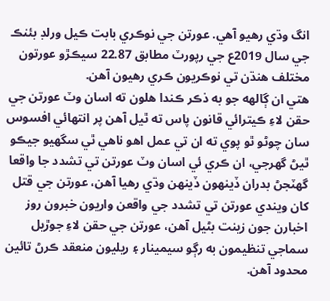انگ وڌي رهيو آهي. عورتن جي نوڪري بابت ڪيل ورلڊ بئنڪ جي سال 2019ع جي رپورٽ مطابق 22.87 سيڪڙو عورتون مختلف هنڌن تي نوڪريون ڪري رهيون آهن.
هتي ان ڳالهه جو به ذڪر ڪندا هلون ته اسان وٽ عورتن جي حقن لاءِ ڪيترائي قانون پاس ته ٿيل آهن پر انتهائي افسوس سان چوڻو ٿو پوي ته ان تي عمل اهو ناهي ٿي سگهيو جيڪو ٿيڻ گهرجي، ان ڪري ئي اسان وٽ عورتن تي تشدد جا واقعا گهٽجڻ بدران ڏينهون ڏينهن وڌي رهيا آهن، عورتن جي قتل کان ويندي عورتن تي تشدد جي واقعن واريون خبرون روز اخبارن جون زينت بڻيل آهن، عورتن جي حقن لاءِ جوڙيل سماجي تنظيمون به رڳو سيمينار ۽ ريليون منعقد ڪرڻ تائين محدود آهن.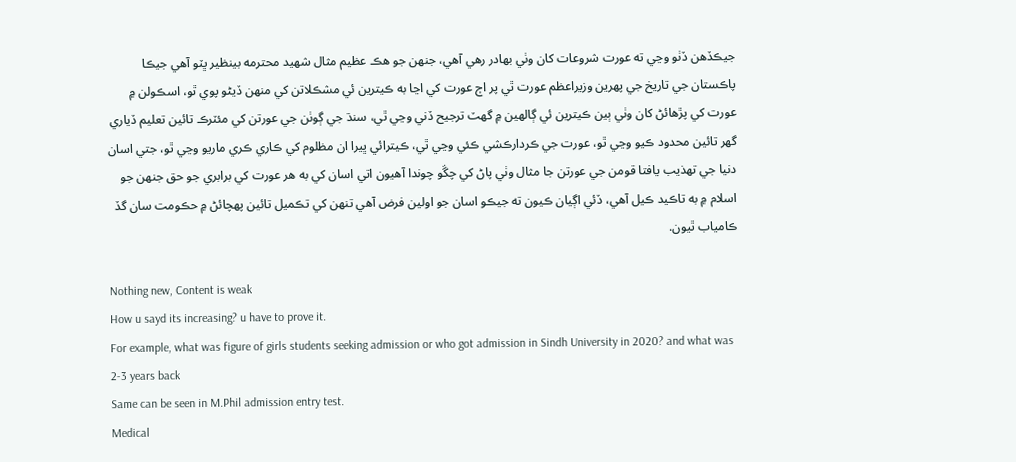جيڪڏهن ڏٺو وڃي ته عورت شروعات کان وٺي بهادر رهي آھي، جنهن جو هڪ عظيم مثال شھيد محترمه بينظير ڀٽو آھي جيڪا پاڪستان جي تاريخ جي پهرين وزيراعظم عورت ٿي پر اڄ عورت کي اڃا به ڪيترين ئي مشڪلاتن کي منهن ڏيڻو پوي ٿو، اسڪولن ۾ عورت کي پڙھائڻ کان وٺي ٻين ڪيترين ئي ڳالهين ۾ گهٽ ترجيح ڏني وڃي ٿي، سنڌ جي ڳوٺن جي عورتن کي مئٽرڪ تائين تعليم ڏياري گهر تائين محدود ڪيو وڃي ٿو، عورت جي ڪردارڪشي ڪئي وڃي ٿي، ڪيترائي ڀيرا ان مظلوم کي ڪاري ڪري ماريو وڃي ٿو، جتي اسان دنيا جي تهذيب يافتا قومن جي عورتن جا مثال وٺي پاڻ کي چڱو چوندا آھيون اتي اسان کي به هر عورت کي برابري جو حق جنهن جو اسلام ۾ به تاڪيد ڪيل آھي، ڏئي اڳيان ڪيون ته جيڪو اسان جو اولين فرض آھي تنهن کي تڪميل تائين پهچائڻ ۾ حڪومت سان گڏ ڪامياب ٿيون.

Nothing new, Content is weak
How u sayd its increasing? u have to prove it.
For example, what was figure of girls students seeking admission or who got admission in Sindh University in 2020? and what was 2-3 years back
Same can be seen in M.Phil admission entry test.
Medical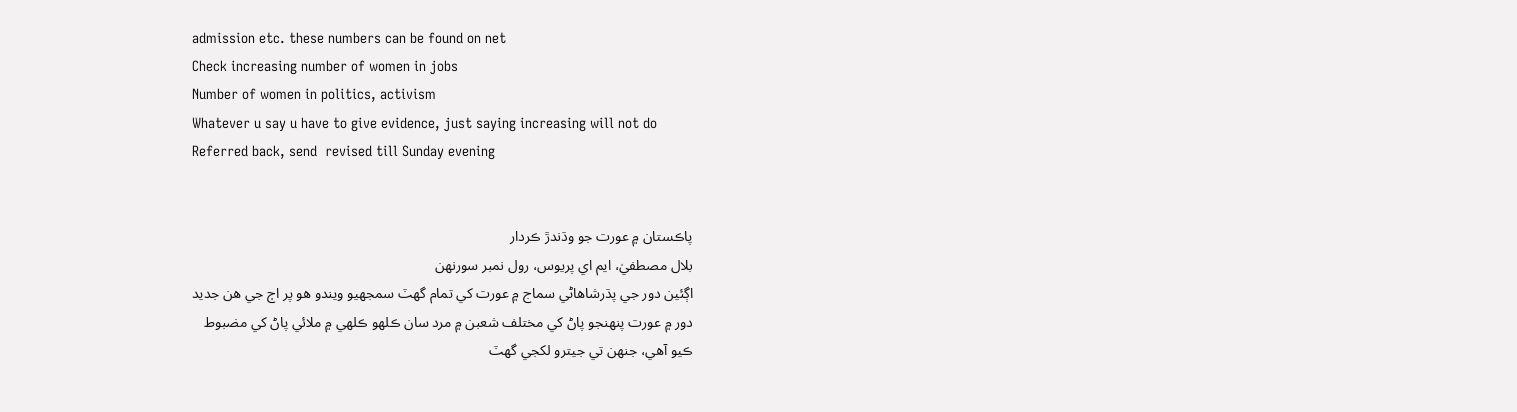admission etc. these numbers can be found on net
Check increasing number of women in jobs
Number of women in politics, activism
Whatever u say u have to give evidence, just saying increasing will not do
Referred back, send  revised till Sunday evening


پاڪستان ۾ عورت جو وڌندڙ ڪردار
بلال مصطفيٰ، ايم اي پريوس، رول نمبر سورنهن
اڳئين دور جي پڌرشاھاڻي سماج ۾ عورت کي تمام گهٽ سمجهيو ويندو هو پر اڄ جي هن جديد
دور ۾ عورت پنهنجو پاڻ کي مختلف شعبن ۾ مرد سان ڪلهو ڪلھي ۾ ملائي پاڻ کي مضبوط
ڪيو آھي، جنهن تي جيترو لکجي گهٽ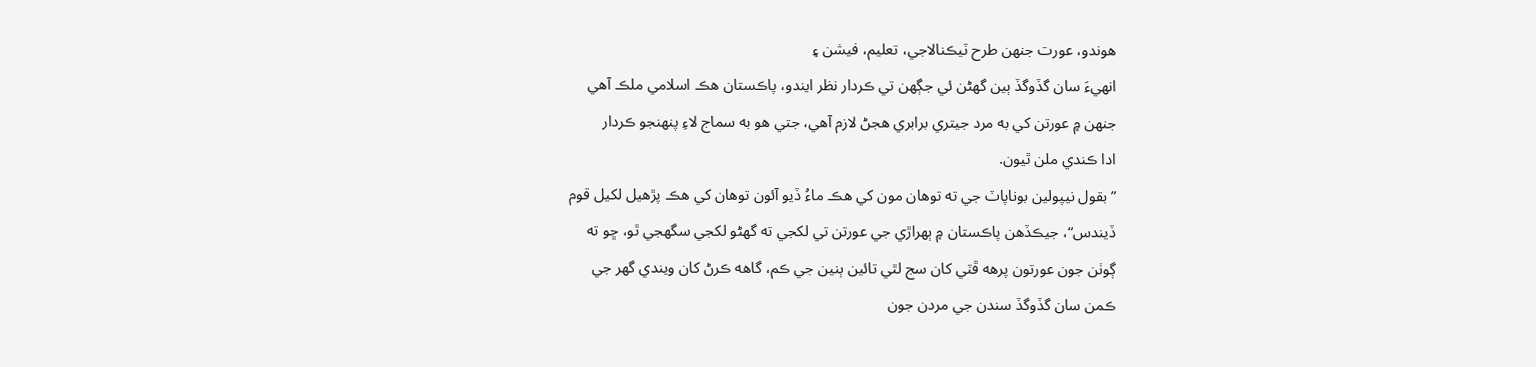هوندو، عورت جنهن طرح ٽيڪنالاجي، تعليم، فيشن ۽
انهيءَ سان گڏوگڏ ٻين گهڻن ئي جڳهن تي ڪردار نظر ايندو، پاڪستان هڪ اسلامي ملڪ آھي
جنهن ۾ عورتن کي به مرد جيتري برابري ھجڻ لازم آھي، جتي ھو به سماج لاءِ پنهنجو ڪردار
ادا ڪندي ملن ٿيون.
”بقول نيپولين بوناپاٽ جي ته توهان مون کي هڪ ماءُ ڏيو آئون توهان کي هڪ پڙھيل لکيل قوم
ڏيندس“، جيڪڏهن پاڪستان ۾ ٻهراڙي جي عورتن تي لکجي ته گهڻو لکجي سگهجي ٿو، ڇو ته
ڳوٺن جون عورتون پرهه ڦٽي کان سج لٿي تائين ٻنين جي ڪم، گاهه ڪرڻ کان ويندي گهر جي
ڪمن سان گڏوگڏ سندن جي مردن جون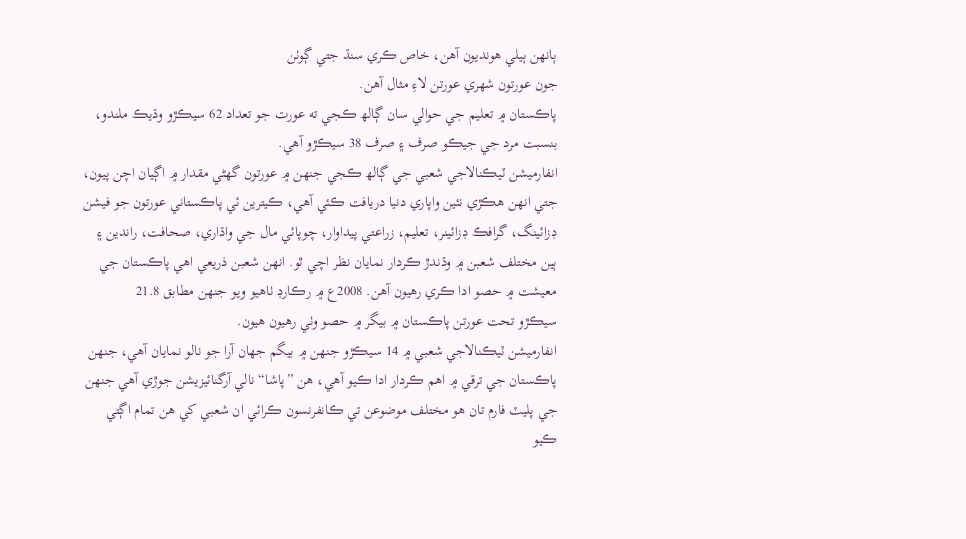ٻانهن ٻيلي هونديون آهن، خاص ڪري سنڌ جتي ڳوٺن
جون عورتون شھري عورتن لاءِ مثال آھن.
پاڪستان ۾ تعليم جي حوالي سان ڳالھ ڪجي ته عورت جو تعداد 62 سيڪڙو وڌيڪ ملندو،
بنسبت مرد جي جيڪو صرف ۽ صرف 38 سيڪڙو آھي.
انفارميشن ٽيڪنالاجي شعبي جي ڳالھ ڪجي جنهن ۾ عورتون گهڻي مقدار ۾ اڳيان اچن پيون،
جتي انهن هڪڙي نئين واپاري دنيا دريافت ڪئي آهي، ڪيترين ئي پاڪستاني عورتون جو فيشن
ڊزائينگ، گرافڪ ڊزائينر، تعليم، زراعتي پيداوار، چوپائي مال جي واڌاري، صحافت، راندين ۽
ٻين مختلف شعبن ۾ وڌندڙ ڪردار نمايان نظر اچي ٿو. انهن شعبن ذريعي اهي پاڪستان جي
معيشت ۾ حصو ادا ڪري رھيون آھن. 2008ع ۾ رڪارڊ ٺاهيو ويو جنهن مطابق 21.8
سيڪڙو تحت عورتن پاڪستان ۾ بيگر ۾ حصو وٺي رهيون هيون.
انفارميشن ٽيڪنالاجي شعبي ۾ 14 سيڪڙو جنهن ۾ بيگم جهان آرا جو نالو نمايان آھي، جنهن
پاڪستان جي ترقي ۾ اهم ڪردار ادا ڪيو آھي، هن ”پاشا“ نالي آرگنائيزيشن جوڙي آهي جنهن
جي پليٽ فارم تان هو مختلف موضوعن تي ڪانفرنسون ڪرائي ان شعبي کي هن تمام اڳتي
ڪيو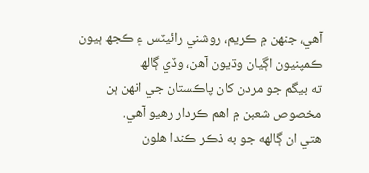آھي، جنهن ۾ ڪريم، روشني رائيٽس ۽ ڪجھ ٻيون ڪمپنيون اڳيان وڌيون آھن، وڏي ڳالھ
ته بيگم جو مردن کان پاڪستان جي انهن ٻن مخصوص شعبن ۾ اهم ڪردار رهيو آھي.
هتي ان ڳالهه جو به ذڪر ڪندا هلون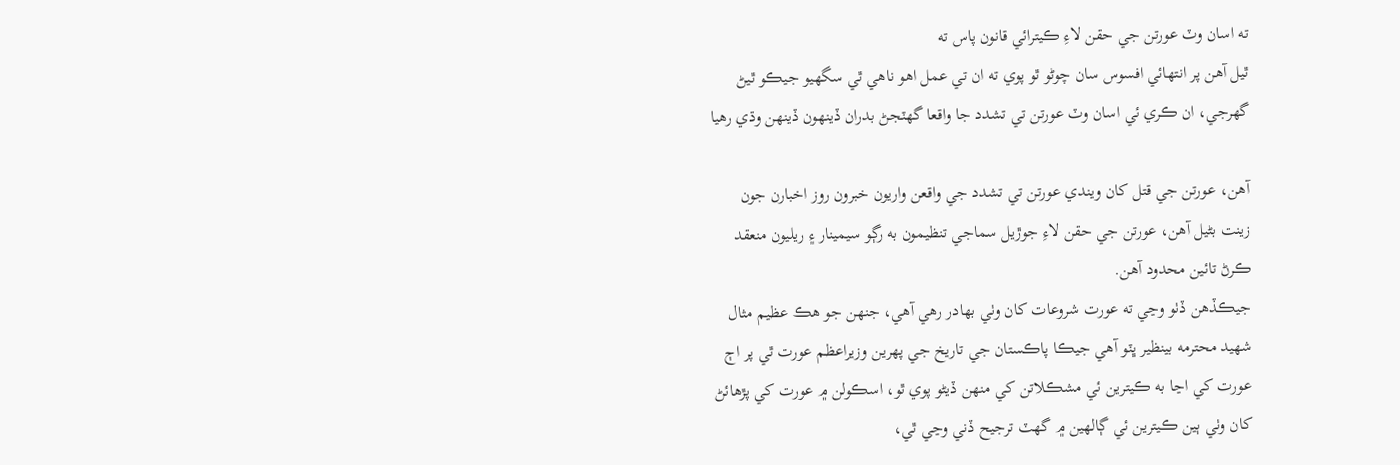ته اسان وٽ عورتن جي حقن لاءِ ڪيترائي قانون پاس ته
ٿيل آهن پر انتهائي افسوس سان چوڻو ٿو پوي ته ان تي عمل اهو ناهي ٿي سگهيو جيڪو ٿيڻ
گهرجي، ان ڪري ئي اسان وٽ عورتن تي تشدد جا واقعا گهٽجڻ بدران ڏينهون ڏينهن وڌي رهيا

آهن، عورتن جي قتل کان ويندي عورتن تي تشدد جي واقعن واريون خبرون روز اخبارن جون
زينت بڻيل آهن، عورتن جي حقن لاءِ جوڙيل سماجي تنظيمون به رڳو سيمينار ۽ ريليون منعقد
ڪرڻ تائين محدود آهن.
جيڪڏهن ڏٺو وڃي ته عورت شروعات کان وٺي بهادر رهي آھي، جنهن جو هڪ عظيم مثال
شھيد محترمه بينظير ڀٽو آھي جيڪا پاڪستان جي تاريخ جي پهرين وزيراعظم عورت ٿي پر اڄ
عورت کي اڃا به ڪيترين ئي مشڪلاتن کي منهن ڏيڻو پوي ٿو، اسڪولن ۾ عورت کي پڙھائڻ
کان وٺي ٻين ڪيترين ئي ڳالهين ۾ گهٽ ترجيح ڏني وڃي ٿي،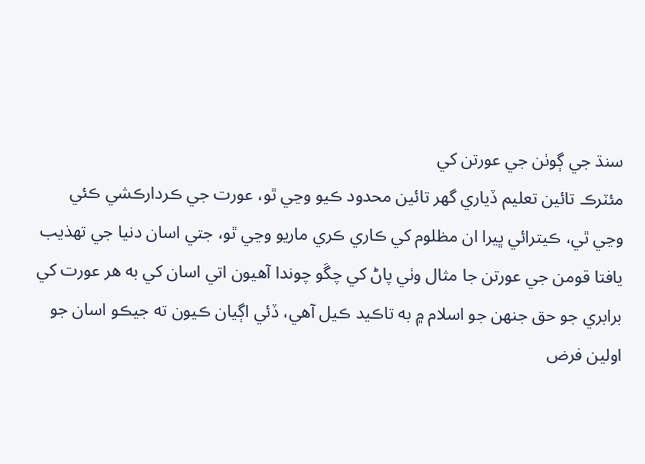سنڌ جي ڳوٺن جي عورتن کي
مئٽرڪ تائين تعليم ڏياري گهر تائين محدود ڪيو وڃي ٿو، عورت جي ڪردارڪشي ڪئي
وڃي ٿي، ڪيترائي ڀيرا ان مظلوم کي ڪاري ڪري ماريو وڃي ٿو، جتي اسان دنيا جي تهذيب
يافتا قومن جي عورتن جا مثال وٺي پاڻ کي چڱو چوندا آھيون اتي اسان کي به هر عورت کي
برابري جو حق جنهن جو اسلام ۾ به تاڪيد ڪيل آھي، ڏئي اڳيان ڪيون ته جيڪو اسان جو
اولين فرض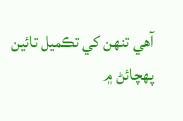آھي تنهن کي تڪميل تائين پهچائڻ ۾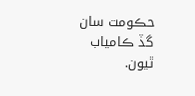حڪومت سان گڏ ڪامياب ٿيون.